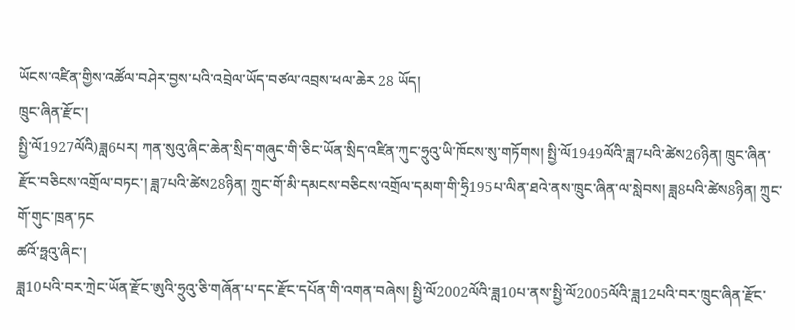ཡོངས་འཛིན་གྱིས་འཚོལ་བཤེར་བྱས་པའི་འབྲེལ་ཡོད་བཙལ་འབྲས་ཕལ་ཆེར 28 ཡོད།
ཁྲུང་ཞིན་རྫོང་།
སྤྱི་ལོ1927ལོའི)ཟླ6པར། ཀན་སུའུ་ཞིང་ཆེན་སྲིད་གཞུང་གི་ཅིང་ཡོན་སྲིད་འཛིན་ཀུང་ཧྲུའུ་ཡི་ཁོངས་སུ་གཏོགས། སྤྱི་ལོ1949ལོའི་ཟླ7པའི་ཚེས26ཉིན། ཁྲུང་ཞིན་རྫོང་བཅིངས་འགྲོལ་བཏང་། ཟླ7པའི་ཚེས28ཉིན། ཀྲུང་གོ་མི་དམངས་བཅིངས་འགྲོལ་དམག་གི་ཧྲི195པ་ལིན་ཐའེ་ནས་ཁྲུང་ཞིན་ལ་སླེབས། ཟླ8པའི་ཚེས8ཉིན། ཀྲུང་གོ་གུང་ཁྲན་ཏང
ཚའོ་ཧྥའུ་ཞིང་།
ཟླ10པའི་བར་ཀྲེང་ཡོན་རྫོང་ཨུའི་ཧྲུའུ་ཅི་གཞོན་པ་དང་རྫོང་དཔོན་གི་འགན་བཞེས། སྤྱི་ལོ2002ལོའི་ཟླ10པ་ནས་སྤྱི་ལོ2005ལོའི་ཟླ12པའི་བར་ཁྲུང་ཞིན་རྫོང་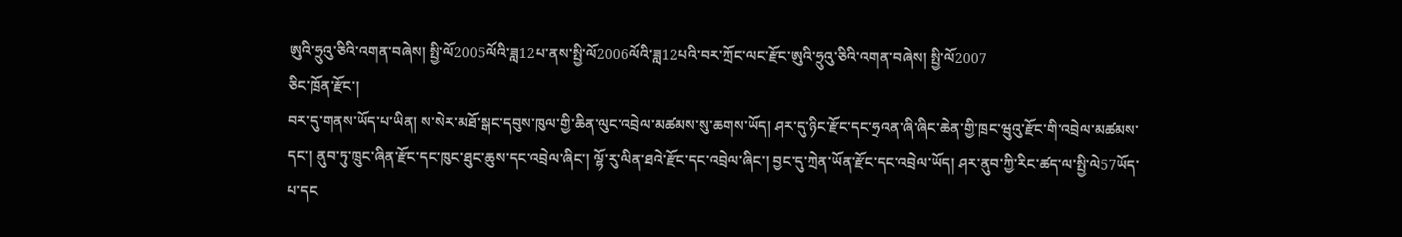ཨུའི་ཧྲུའུ་ཅིའི་འགན་བཞེས། སྤྱི་ལོ2005ལོའི་ཟླ12པ་ནས་སྤྱི་ལོ2006ལོའི་ཟླ12པའི་བར་ཀྲོང་ལང་རྫོང་ཨུའི་ཧྲུའུ་ཅིའི་འགན་བཞེས། སྤྱི་ལོ2007
ཅིང་ཁྲོན་རྫོང་།
བར་དུ་གནས་ཡོད་པ་ཡིན། ས་སེར་མཐོ་སྒང་དབུས་ཁུལ་གྱི་ཆིན་ལུང་འབྲེལ་མཚམས་སུ་ཆགས་ཡོད། ཤར་དུ་ཉིང་རྫོང་དང་ཧྲའན་ཞི་ཞིང་ཆེན་གྱི་ཁྲང་ཝུའུ་རྫོང་གི་འབྲེལ་མཚམས་དང་། ནུབ་ཏུ་ཁྲུང་ཞིན་རྫོང་དང་ཁུང་ཐུང་ཆུས་དང་འབྲེལ་ཞིང་། ལྷོ་རུ་ལིན་ཐའེ་རྫོང་དང་འབྲེལ་ཞིང་། བྱང་དུ་ཀྲེན་ཡོན་རྫོང་དང་འབྲེལ་ཡོད། ཤར་ནུབ་ཀྱི་རིང་ཚད་ལ་སྤྱི་ལེ57ཡོད་པ་དང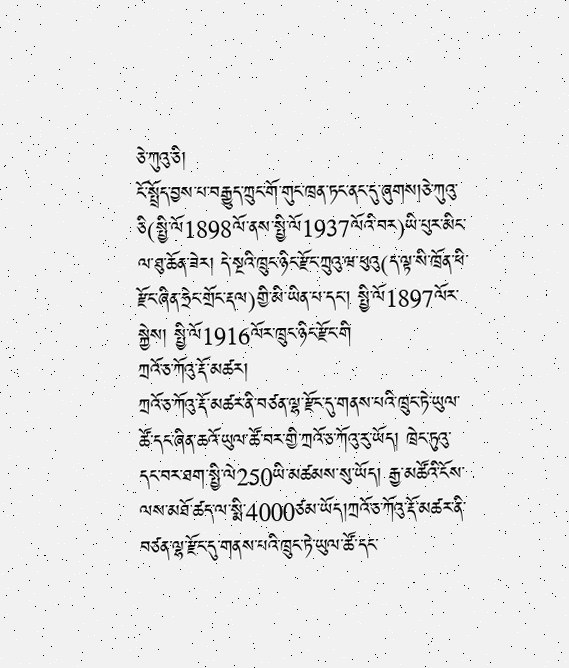ཅེ་ཀུའུ་ཅི།
ངོ་སྤྲོད་བྱས་པ་བརྒྱུད་ཀྲུང་གོ་གུང་ཁྲན་ཏང་ནང་དུ་ཞུགས།ཅེ་ཀུའུ་ཅི(སྤྱི་ལོ1898ལོ་ནས་སྤྱི་ལོ1937ལོའི་བར)ཡི་པུར་མིང་ལ་ཐུ་ཆོན་ཟེར། དེ་སྔའི་ཁྲུང་ཉིང་རྫོང་ཀྲུའུ་ཝ་ཕུའུ(ད་ལྟ་སི་ཁྲོན་ཕི་རྫོང་ཞིན་ཧྲེང་གྲོང་རྡལ)གྱི་མི་ཡིན་པ་དང་། སྤྱི་ལོ1897ལོར་སྐྱེས། སྤྱི་ལོ1916ལོར་ཁྲུང་ཉིང་རྫོང་གི
ཀྲའོ་ཅ་ཀོའུ་རྡོ་མཚར།
ཀྲའོ་ཅ་ཀོའུ་རྡོ་མཚར་ནི་བཙན་ལྷ་རྫོང་དུ་གནས་པའི་ཁྲུང་ཏེ་ཡུལ་ཚོ་དང་ཞིན་ཆའོ་ཡུལ་ཚོ་བར་གྱི་ཀྲའོ་ཅ་ཀོའུ་རུ་ཡོད། ཁྲེང་ཏུའུ་དང་བར་ཐག་སྤྱི་ལེ250ཡི་མཚམས་སུ་ཡོད། རྒྱ་མཚོའི་ངོས་ལས་མཐོ་ཚད་ལ་སྨི་4000ཙམ་ཡོད།ཀྲའོ་ཅ་ཀོའུ་རྡོ་མཚར་ནི་བཙན་ལྷ་རྫོང་དུ་གནས་པའི་ཁྲུང་ཏེ་ཡུལ་ཚོ་དང་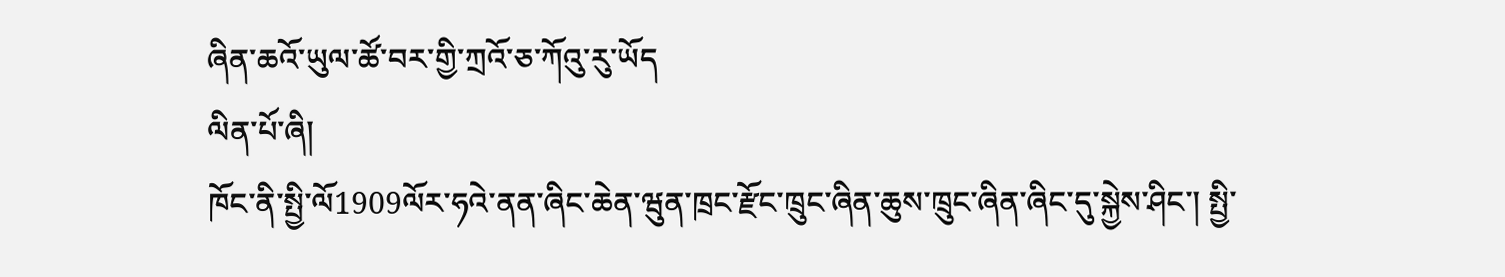ཞིན་ཆའོ་ཡུལ་ཚོ་བར་གྱི་ཀྲའོ་ཅ་ཀོའུ་རུ་ཡོད
ལིན་པོ་ཞི།
ཁོང་ནི་སྤྱི་ལོ1909ལོར་ཧའེ་ནན་ཞིང་ཆེན་ཝུན་ཁྲང་རྫོང་ཁྲུང་ཞིན་ཆུས་ཁྲུང་ཞིན་ཞིང་དུ་སྐྱེས་ཤིང་། སྤྱི་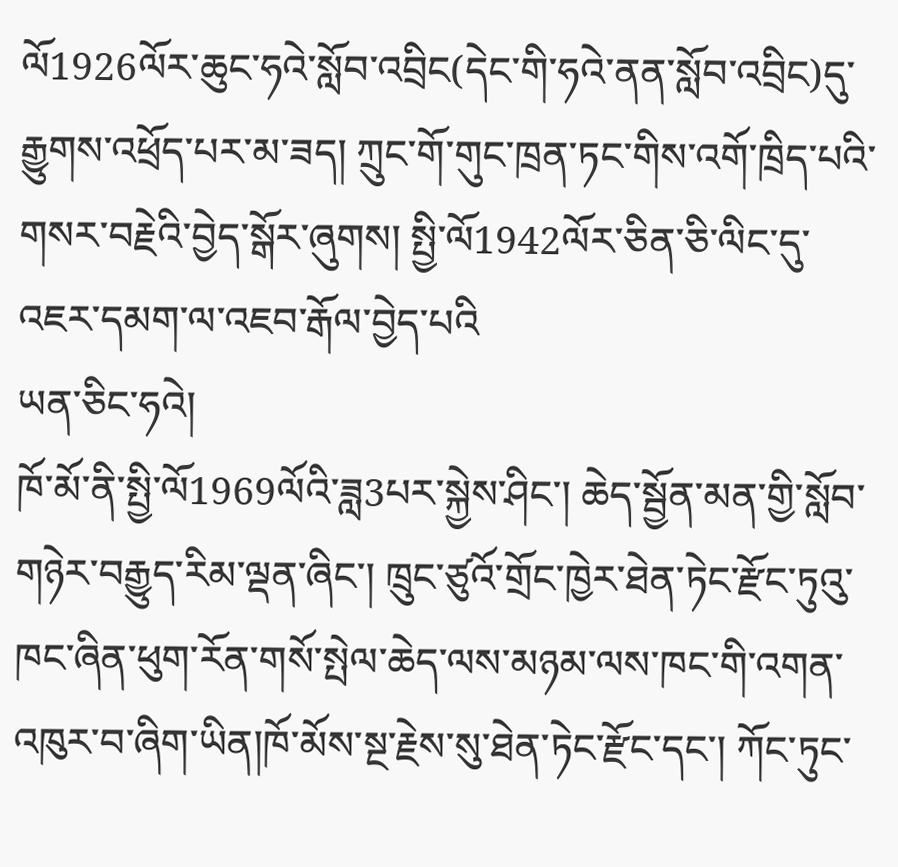ལོ1926ལོར་ཆུང་ཧའེ་སློབ་འབྲིང(དེང་གི་ཧའེ་ནན་སློབ་འབྲིང)དུ་རྒྱུགས་འཕྲོད་པར་མ་ཟད། ཀྲུང་གོ་གུང་ཁྲན་ཏང་གིས་འགོ་ཁྲིད་པའི་གསར་བརྗེའི་བྱེད་སྒོར་ཞུགས། སྤྱི་ལོ1942ལོར་ཅིན་ཅི་ལིང་དུ་འཇར་དམག་ལ་འཇབ་རྒོལ་བྱེད་པའི
ཡན་ཅིང་ཧའེ།
ཁོ་མོ་ནི་སྤྱི་ལོ1969ལོའི་ཟླ3པར་སྐྱེས་ཤིང་། ཆེད་སྦྱོན་མན་གྱི་སློབ་གཉེར་བརྒྱུད་རིམ་ལྡན་ཞིང་། ཁྲུང་ཙུའོ་གྲོང་ཁྱེར་ཐེན་ཏེང་རྫོང་ཏུའུ་ཁང་ཞིན་ཕུག་རོན་གསོ་སྤེལ་ཆེད་ལས་མཉམ་ལས་ཁང་གི་འགན་འཁུར་བ་ཞིག་ཡིན།ཁོ་མོས་སྔ་རྗེས་སུ་ཐེན་ཏེང་རྫོང་དང་། ཀོང་ཏུང་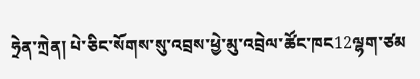ཧྲེན་ཀྲེན། པེ་ཅིང་སོགས་སུ་འབྲས་ཕྱེ་མུ་འབྲེལ་ཚོང་ཁང12ལྷག་ཙམ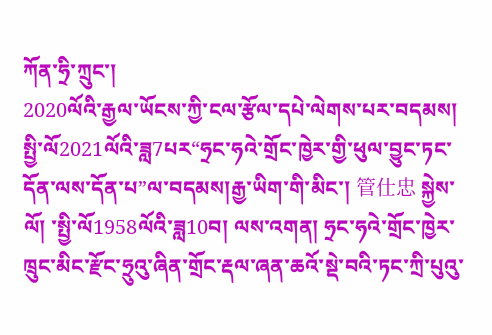ཀོན་ཧྲི་ཀྲུང་།
2020ལོའི་རྒྱལ་ཡོངས་ཀྱི་ངལ་རྩོལ་དཔེ་ལེགས་པར་བདམས། སྤྱི་ལོ2021ལོའི་ཟླ7པར“ཧྲང་ཧའེ་གྲོང་ཁྱེར་གྱི་ཕུལ་བྱུང་ཏང་དོན་ལས་དོན་པ”ལ་བདམས།རྒྱ་ཡིག་གི་མིང་། 管仕忠 སྐྱེས་ལོ། ་སྤྱི་ལོ1958ལོའི་ཟླ10བ། ལས་འགན། ཧྲང་ཧའེ་གྲོང་ཁྱེར་ཁྲུང་མིང་རྫོང་ཧྲུའུ་ཞིན་གྲོང་རྡལ་ཞན་ཆའོ་སྡེ་བའི་ཏང་ཀྲི་པུའུ་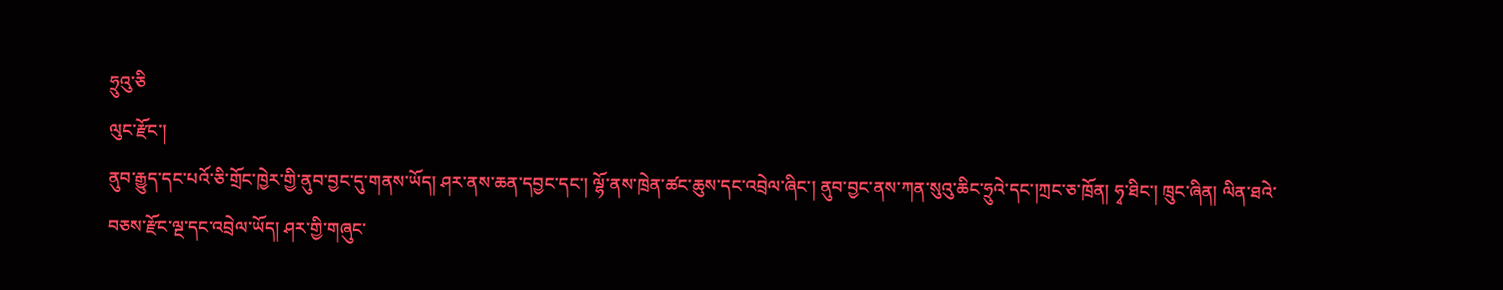ཧྲུའུ་ཅི
ལུང་རྫོང་།
ནུབ་རྒྱུད་དང་པའོ་ཅི་གྲོང་ཁྱེར་གྱི་ནུབ་བྱང་དུ་གནས་ཡོད། ཤར་ནས་ཆན་དབྱང་དང་། ལྷོ་ནས་ཁྲེན་ཚང་ཆུས་དང་འབྲེལ་ཞིང་། ནུབ་བྱང་ནས་ཀན་སུའུ་ཆིང་ཧྲུའེ་དང་།ཀྲང་ཅ་ཁྲོན། ཧྭ་ཐིང་། ཁྲུང་ཞིན། ལིན་ཐའེ་བཅས་རྫོང་ལྔ་དང་འབྲེལ་ཡོད། ཤར་གྱི་གཞུང་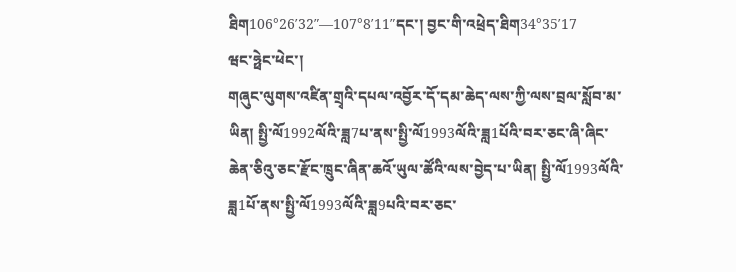ཐིག106°26′32″—107°8′11″དང་། བྱང་གི་འཕྲེད་ཐིག34°35′17
ཝང་ཧྥེང་ཕེང་།
གཞུང་ལུགས་འཛིན་གྲྭའི་དཔལ་འབྱོར་དོ་དམ་ཆེད་ལས་ཀྱི་ལས་བྲལ་སློབ་མ་ཡིན། སྤྱི་ལོ1992ལོའི་ཟླ7པ་ནས་སྤྱི་ལོ1993ལོའི་ཟླ1པོའི་བར་ཅང་ཞི་ཞིང་ཆེན་ཅིའུ་ཅང་རྫོང་ཁྲུང་ཞིན་ཆའོ་ཡུལ་ཚོའི་ལས་བྱེད་པ་ཡིན། སྤྱི་ལོ1993ལོའི་ཟླ1པོ་ནས་སྤྱི་ལོ1993ལོའི་ཟླ9པའི་བར་ཅང་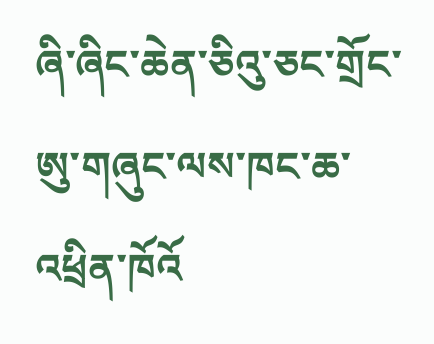ཞི་ཞིང་ཆེན་ཅིའུ་ཅང་གྲོང་ཨུ་གཞུང་ལས་ཁང་ཆ་འཕྲིན་ཁོའོ